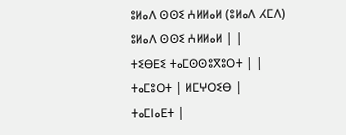ⵓⵍⴰⴷ ⵙⵙⵉ ⵄⵍⵍⴰⵍ (ⵓⵍⴰⴷ ⵃⵎⴷ)
ⵓⵍⴰⴷ ⵙⵙⵉ ⵄⵍⵍⴰⵍ | |
ⵜⵉⴱⴹⵉ ⵜⴰⵎⵙⵙⵓⴳⵓⵔⵜ | |
ⵜⴰⵎⵓⵔⵜ | ⵍⵎⵖⵔⵉⴱ |
ⵜⴰⵎⵏⴰⴹⵜ |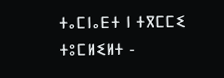ⵜⴰⵎⵏⴰⴹⵜ ⵏ ⵜⴳⵎⵎⵉ ⵜⵓⵎⵍⵉⵍⵜ -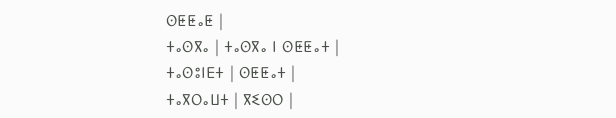ⵙⵟⵟⴰⵟ |
ⵜⴰⵙⴳⴰ | ⵜⴰⵙⴳⴰ ⵏ ⵙⵟⵟⴰⵜ |
ⵜⴰⵙⵓⵏⴹⵜ | ⵙⵟⵟⴰⵜ |
ⵜⴰⴳⵔⴰⵡⵜ | ⴳⵉⵙⵔ |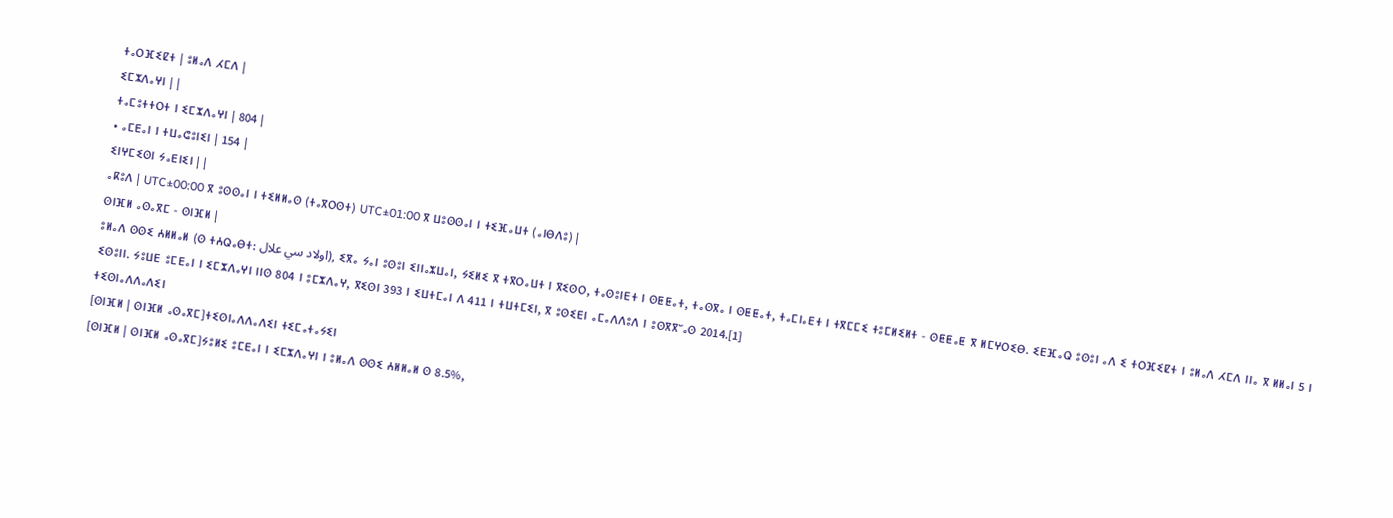ⵜⴰⵔⴼⵉⵇⵜ | ⵓⵍⴰⴷ ⵃⵎⴷ |
ⵉⵎⵣⴷⴰⵖⵏ | |
ⵜⴰⵎⵓⵜⵜⵔⵜ ⵏ ⵉⵎⵣⴷⴰⵖⵏ | 804 |
• ⴰⵎⴹⴰⵏ ⵏ ⵜⵡⴰⵛⵓⵏⵉⵏ | 154 |
ⵉⵏⵖⵎⵉⵙⵏ ⵢⴰⴹⵏⵉⵏ | |
ⴰⴽⵓⴷ | UTC±00:00 ⴳ ⵓⵙⵙⴰⵏ ⵏ ⵜⵉⵍⵍⴰⵙ (ⵜⴰⴳⵔⵙⵜ) UTC±01:00 ⴳ ⵡⵓⵙⵙⴰⵏ ⵏ ⵜⵉⴼⴰⵡⵜ (ⴰⵏⴱⴷⵓ) |
ⵙⵏⴼⵍ ⴰⵙⴰⴳⵎ - ⵙⵏⴼⵍ |
ⵓⵍⴰⴷ ⵙⵙⵉ ⵄⵍⵍⴰⵍ (ⵙ ⵜⵄⵕⴰⴱⵜ: اولاد سي علال), ⵉⴳⴰ ⵢⴰⵏ ⵓⵙⵓⵏ ⵉⵏⵏⴰⵣⵡⴰⵏ, ⵢⵉⵍⵉ ⴳ ⵜⴳⵔⴰⵡⵜ ⵏ ⴳⵉⵙⵔ, ⵜⴰⵙⵓⵏⴹⵜ ⵏ ⵙⵟⵟⴰⵜ, ⵜⴰⵙⴳⴰ ⵏ ⵙⵟⵟⴰⵜ, ⵜⴰⵎⵏⴰⴹⵜ ⵏ ⵜⴳⵎⵎⵉ ⵜⵓⵎⵍⵉⵍⵜ - ⵙⵟⵟⴰⵟ ⴳ ⵍⵎⵖⵔⵉⴱ. ⵉⴹⴼⴰⵕ ⵓⵙⵓⵏ ⴰⴷ ⵉ ⵜⵔⴼⵉⵇⵜ ⵏ ⵓⵍⴰⴷ ⵃⵎⴷ ⵏⵏⴰ ⴳ ⵍⵍⴰⵏ 5 ⵏ ⵉⵙⵓⵏⵏ. ⵢⵓⵡⴹ ⵓⵎⴹⴰⵏ ⵏ ⵉⵎⵣⴷⴰⵖⵏ ⵏⵏⵙ 804 ⵏ ⵓⵎⵣⴷⴰⵖ, ⴳⵉⵙⵏ 393 ⵏ ⵉⵡⵜⵎⴰⵏ ⴷ 411 ⵏ ⵜⵡⵜⵎⵉⵏ, ⴳ ⵓⵙⵉⴹⵏ ⴰⵎⴰⴷⴷⵓⴷ ⵏ ⵓⵙⴳⴳⵯⴰⵙ 2014.[1]
ⵜⵉⵙⵏⴰⴷⴷⴰⴷⵉⵏ
[ⵙⵏⴼⵍ | ⵙⵏⴼⵍ ⴰⵙⴰⴳⵎ]ⵜⵉⵙⵏⴰⴷⴷⴰⴷⵉⵏ ⵜⵉⵎⴰⵜⴰⵢⵉⵏ
[ⵙⵏⴼⵍ | ⵙⵏⴼⵍ ⴰⵙⴰⴳⵎ]ⵢⵓⵍⵉ ⵓⵎⴹⴰⵏ ⵏ ⵉⵎⵣⴷⴰⵖⵏ ⵏ ⵓⵍⴰⴷ ⵙⵙⵉ ⵄⵍⵍⴰⵍ ⵙ 8.5%,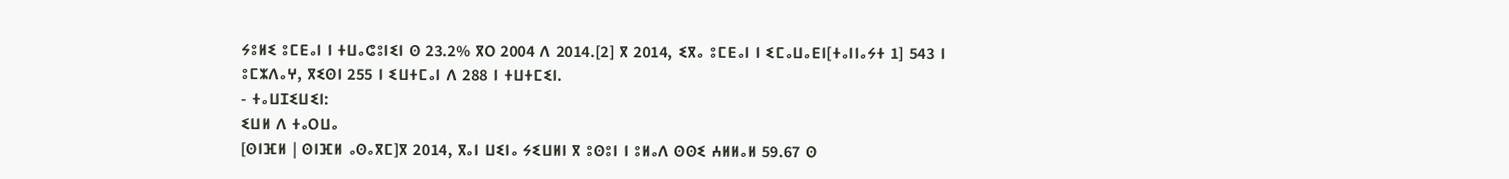ⵢⵓⵍⵉ ⵓⵎⴹⴰⵏ ⵏ ⵜⵡⴰⵛⵓⵏⵉⵏ ⵙ 23.2% ⴳⵔ 2004 ⴷ 2014.[2] ⴳ 2014, ⵉⴳⴰ ⵓⵎⴹⴰⵏ ⵏ ⵉⵎⴰⵡⴰⴹⵏ[ⵜⴰⵏⵏⴰⵢⵜ 1] 543 ⵏ ⵓⵎⵣⴷⴰⵖ, ⴳⵉⵙⵏ 255 ⵏ ⵉⵡⵜⵎⴰⵏ ⴷ 288 ⵏ ⵜⵡⵜⵎⵉⵏ.
- ⵜⴰⵡⵊⵉⵡⵉⵏ:
ⵉⵡⵍ ⴷ ⵜⴰⵔⵡⴰ
[ⵙⵏⴼⵍ | ⵙⵏⴼⵍ ⴰⵙⴰⴳⵎ]ⴳ 2014, ⴳⴰⵏ ⵡⵉⵏⴰ ⵢⵉⵡⵍⵏ ⴳ ⵓⵙⵓⵏ ⵏ ⵓⵍⴰⴷ ⵙⵙⵉ ⵄⵍⵍⴰⵍ 59.67 ⵙ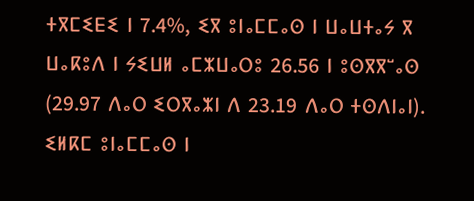ⵜⴳⵎⵉⴹⵉ ⵏ 7.4%, ⵉⴳ ⵓⵏⴰⵎⵎⴰⵙ ⵏ ⵡⴰⵡⵜⴰⵢ ⴳ ⵡⴰⴽⵓⴷ ⵏ ⵢⵉⵡⵍ ⴰⵎⵣⵡⴰⵔⵓ 26.56 ⵏ ⵓⵙⴳⴳⵯⴰⵙ (29.97 ⴷⴰⵔ ⵉⵔⴳⴰⵣⵏ ⴷ 23.19 ⴷⴰⵔ ⵜⵙⴷⵏⴰⵏ). ⵉⵍⴽⵎ ⵓⵏⴰⵎⵎⴰⵙ ⵏ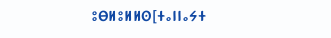ⵓⴱⵍⵓⵍⵍⵙ[ⵜⴰⵏⵏⴰⵢⵜ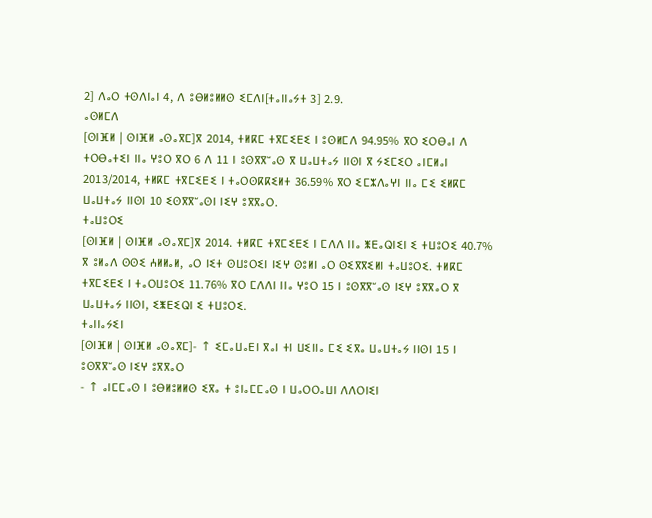2] ⴷⴰⵔ ⵜⵙⴷⵏⴰⵏ 4, ⴷ ⵓⴱⵍⵓⵍⵍⵙ ⵉⵎⴷⵏ[ⵜⴰⵏⵏⴰⵢⵜ 3] 2.9.
ⴰⵙⵍⵎⴷ
[ⵙⵏⴼⵍ | ⵙⵏⴼⵍ ⴰⵙⴰⴳⵎ]ⴳ 2014, ⵜⵍⴽⵎ ⵜⴳⵎⵉⴹⵉ ⵏ ⵓⵙⵍⵎⴷ 94.95% ⴳⵔ ⵉⵔⴱⴰⵏ ⴷ ⵜⵔⴱⴰⵜⵉⵏ ⵏⵏⴰ ⵖⵓⵔ ⴳⵔ 6 ⴷ 11 ⵏ ⵓⵙⴳⴳⵯⴰⵙ ⴳ ⵡⴰⵡⵜⴰⵢ ⵏⵏⵙⵏ ⴳ ⵢⵉⵎⵉⵔ ⴰⵏⵎⵍⴰⵏ 2013/2014, ⵜⵍⴽⵎ ⵜⴳⵎⵉⴹⵉ ⵏ ⵜⴰⵔⵙⴽⴽⵉⵍⵜ 36.59% ⴳⵔ ⵉⵎⵣⴷⴰⵖⵏ ⵏⵏⴰ ⵎⵉ ⵉⵍⴽⵎ ⵡⴰⵡⵜⴰⵢ ⵏⵏⵙⵏ 10 ⵉⵙⴳⴳⵯⴰⵙⵏ ⵏⵉⵖ ⵓⴳⴳⴰⵔ.
ⵜⴰⵡⵓⵔⵉ
[ⵙⵏⴼⵍ | ⵙⵏⴼⵍ ⴰⵙⴰⴳⵎ]ⴳ 2014. ⵜⵍⴽⵎ ⵜⴳⵎⵉⴹⵉ ⵏ ⵎⴷⴷ ⵏⵏⴰ ⵥⴹⴰⵕⵏⵉⵏ ⵉ ⵜⵡⵓⵔⵉ 40.7% ⴳ ⵓⵍⴰⴷ ⵙⵙⵉ ⵄⵍⵍⴰⵍ, ⴰⵔ ⵏⵉⵜ ⵙⵡⵓⵔⵉⵏ ⵏⵉⵖ ⵙⵓⵍⵏ ⴰⵔ ⵙⵉⴳⴳⵉⵍⵏ ⵜⴰⵡⵓⵔⵉ. ⵜⵍⴽⵎ ⵜⴳⵎⵉⴹⵉ ⵏ ⵜⴰⵔⵡⵓⵔⵉ 11.76% ⴳⵔ ⵎⴷⴷⵏ ⵏⵏⴰ ⵖⵓⵔ 15 ⵏ ⵓⵙⴳⴳⵯⴰⵙ ⵏⵉⵖ ⵓⴳⴳⴰⵔ ⴳ ⵡⴰⵡⵜⴰⵢ ⵏⵏⵙⵏ, ⵉⵥⴹⵉⵕⵏ ⵉ ⵜⵡⵓⵔⵉ.
ⵜⴰⵏⵏⴰⵢⵉⵏ
[ⵙⵏⴼⵍ | ⵙⵏⴼⵍ ⴰⵙⴰⴳⵎ]- ↑ ⵉⵎⴰⵡⴰⴹⵏ ⴳⴰⵏ ⵜⵏ ⵡⵉⵏⵏⴰ ⵎⵉ ⵉⴳⴰ ⵡⴰⵡⵜⴰⵢ ⵏⵏⵙⵏ 15 ⵏ ⵓⵙⴳⴳⵯⴰⵙ ⵏⵉⵖ ⵓⴳⴳⴰⵔ
- ↑ ⴰⵏⵎⵎⴰⵙ ⵏ ⵓⴱⵍⵓⵍⵍⵙ ⵉⴳⴰ ⵜ ⵓⵏⴰⵎⵎⴰⵙ ⵏ ⵡⴰⵔⵔⴰⵡⵏ ⴷⴷⵔⵏⵉⵏ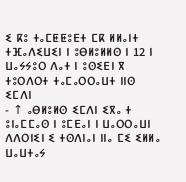ⵉ ⴽⵓ ⵜⴰⵎⵟⵟⵓⴹⵜ ⵎⴽ ⵍⵍⴰⵏⵜ ⵜⴼⴰⴷⵉⵡⵉⵏ ⵏ ⵓⴱⵍⵓⵍⵍⵙ ⵏ 12 ⵏ ⵡⴰⵢⵢⵓⵔ ⴷⴰⵜ ⵏ ⵓⵙⵉⴹⵏ ⴳ ⵜⵓⵔⴷⵔⵜ ⵜⴰⵎⴰⵔⵔⴰⵡⵜ ⵏⵏⵙ ⵉⵎⴷⵏ
- ↑ ⴰⴱⵍⵓⵍⵙ ⵉⵎⴷⵏ ⵉⴳⴰ ⵜ ⵓⵏⴰⵎⵎⴰⵙ ⵏ ⵓⵎⴹⴰⵏ ⵏ ⵡⴰⵔⵔⴰⵡⵏ ⴷⴷⵔⵏⵉⵏ ⵉ ⵜⵙⴷⵏⴰⵏ ⵏⵏⴰ ⵎⵉ ⵉⵍⵍⴰ ⵡⴰⵡⵜⴰⵢ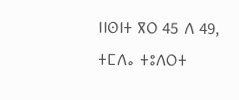ⵏⵏⵙⵏⵜ ⴳⵔ 45 ⴷ 49, ⵜⵎⴷⴰ ⵜⵓⴷⵔⵜ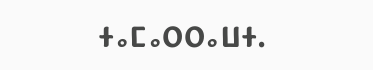ⵜⴰⵎⴰⵔⵔⴰⵡⵜ.